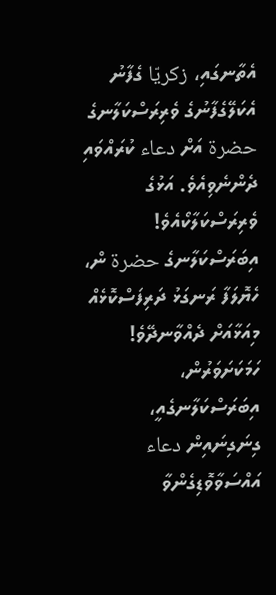އެތާނގައި، زكريّا ގެފާނު އެކަލޭގެފާނުގެ ވެރިރަސްކަލާނގެ حضرة އަށް دعاء ކުރައްވައި ދެންނެވިއެވެ. އަޅުގެ ވެރިރަސްކަލާކޯއެވެ! އިބަރަސްކަލާނގެ حضرة ން، ހެޔޮލަފާ ރަނގަޅު ދަރިފަސްކޮޅެއް މިއަޅާއަށް ދެއްވާނދޭވެ! ހަމަކަށަވަރުން، އިބަރަސްކަލާނގެއީ، ގިނަގިނައިން دعاء އައްސަވާވޮޑިގެންވާ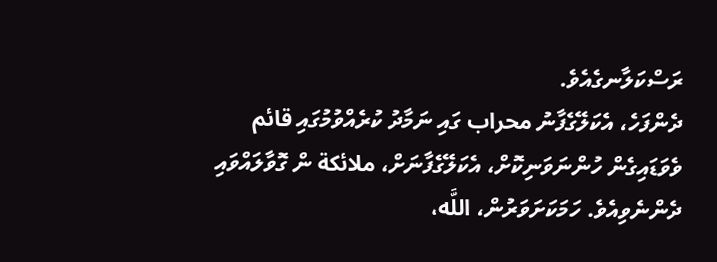ރަސްކަލާނގެއެވެ.
ދެންފަހެ، އެކަލޭގެފާނު محراب ގައި ނަމާދު ކުރެއްވުމުގައި قائم ވެވަޑައިގެން ހުންނަވަނިކޮށް، އެކަލޭގެފާނަށް، ملائكة ން ގޮވާލައްވައި ދެންނެވިއެވެ. ހަމަކަށަވަރުން، اللَّه،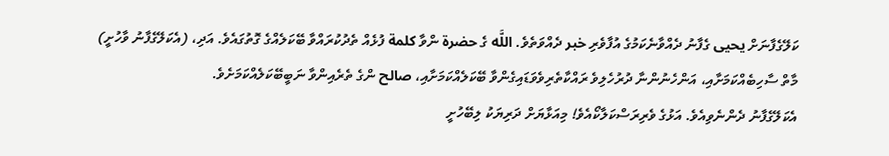ކަލޭގެފާނަށް يحيى ގެފާނު ދެއްވާނެކަމުގެ އުފާވެރި خبر ދެއްވަތެވެ. اللَّه ގެ حضرة ންވާ كلمة ފުޅެއް ތެދުކުރައްވާ ބޭކަލެއްގެ ގޮތުގައެވެ. އަދި، (އެކަލޭގެފާނު ވާހުށީ) މާތް ސާހިބެއްކަމަށާއި، އަންހެނުންނާ ދުރުހެލިވެ ރައްކާތެރިވެވަޑައިގެންވާ ބޭކަލެއްކަމަށާއި، صالح ންގެ ތެރެއިންވާ ނަބީބޭކަލެއްކަމަށެވެ.
އެކަލޭގެފާނު ދެންނެވިއެވެ. އަޅުގެ ވެރިރަސްކަލާކޯއެވެ! މިއަޅާޔަށް ދަރިޔަކު ލިބޭހުށީ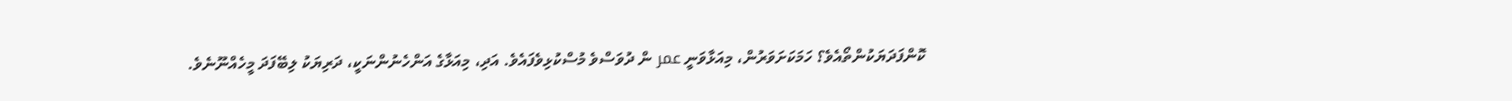ކޮންފަދަޔަކުންތޯއެވެ؟ ހަމަކަށަވަރުން، މިއަޅާވަނީ عمر ން ދުވަސްވެ މުސްކުޅިވެފައެވެ. އަދި، މިއަޅާގެ އަންހެނުންނަކީ، ދަރިޔަކު ލިބޭފަދަ މީހެއްނޫނެވެ.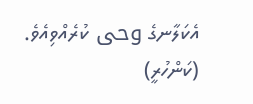އެކަލާނގެ وحى ކުރެއްވިއެވެ. (ކަންހުރީ)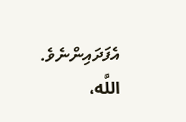އެފަދައިންނެވެ. اللَّه،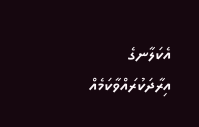އެކަލާނގެ އިރާދަކުރައްވާކަމެއް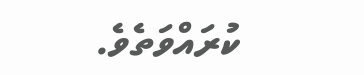ކުރައްވަތެވެ.